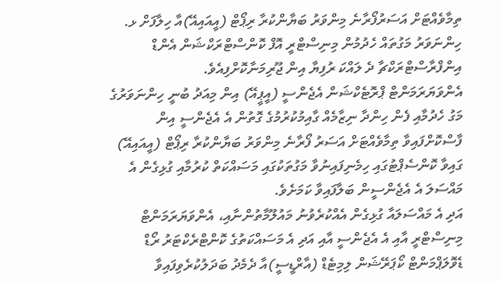ތިމާވެއްޓަށް އަސަރުފޯރާނެ މިންވަރު ބަޔާންކުރާ ރިޕޯޓް (އީއައިއޭ)އާ ހިލާފަށް ޅ. ހިންނަވަރު މަގުތައް ހެދުމުން މިނިސްޓްރީ އޮފް ކޮންސްޓްރަކްޝަން އެންޑް އިންފްރާސްޓްރަކްޗާ ދެ ލައްކަ ރުފިޔާ އިން ޖޫރިމަނާކޮށްފިއެވެ.
އެންވަޔަރަމަންޓް ޕްރޮޓެކްޝަން އެޖެންސީ (އީޕީއޭ) އިން މިއަދު ބުނީ ހިންނަވަރުގެ މަގު ހެދުމާއި ފެން ހިންދާ ނިޒާމެއް ގާއިމުކުރުމުގެ ގޮތުން އެ އެޖެންސީ އިން ފާސްކޮށްފައިވާ ތިމާވެއްޓަށް އަސަރު ފޯރާނެ މިންވަރު ބަޔާންކުރާ ރިޕޯޓް (އީއައިއޭ) ގައިވާ ކޮންސެޕްޓުގައި ހިމެނިފައިނުވާ މަގުތަކުގައި މަސައްކަތް ކުރުމާއި ގުޅިގެން އެ މައްސަލަ އެ އެޖެންސީން ބަލާފައިވާ ކަމަށެވެ.
އަދި އެ މައްސަލައާ ގުޅިގެން އެއްކުރެވުނު މައުލޫމާތުންނާއި، އެންވަޔަރަމަންޓް މިނިސްޓްރީ އާއި އެ އެޖެންސީ އާއި އަދި އެ މަސައްކަތުގެ ކޮންޓްރެކްޓަރު ރޯޑް ޑެވޮލަޕްމަންޓް ކޯޕަރޭޝަން ލިމިޓެޑް (އާރްޑީސީ)އާ ދެމެދު ބަދަލުކުރެވިފައިވާ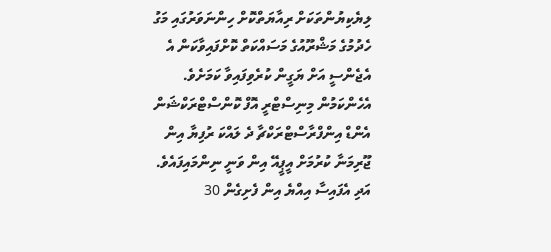ލިޔެކިޔުންތަކަށް ރިއާޔަތްކޮށް ހިންނަވަރުގައި މަގު ހެދުމުގެ މަޝްރޫއުގެ މަސައްކަތް ކޮށްފައިވާކަން އެ އެޖެންސީ އަށް ޔަގީން ކުރެވިފައިވާ ކަމަށެވެ.
އެހެންކަމުން މިނިސްޓްރީ އޮފް ކޮންސްޓްރަކްޝަން އެންޑް އިންފްރާސްޓްރަކްޗާ ދެ ލައްކަ ރުފިޔާ އިން ޖޫރިމަނާ ކުރުމަށް އީޕީއޭ އިން ވަނީ ނިންމައިފައެވެ. އަދި އެފައިސާ އިއްޔެ އިން ފެށިގެން 30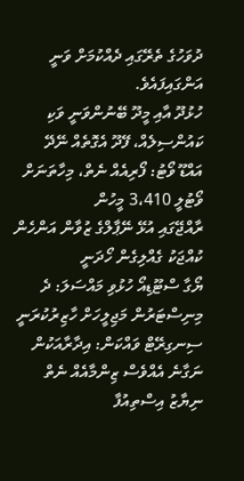ދުވަހުގެ ތެރޭގައި ދެއްކުމަށް ވަނީ އަންގައިފައެވެ.
ހުޅުދޫ އާއި މީދޫ ބޭނުންވަނީ ވަކި ކައުންސިލެއް، ފޭދޫ އެގޮތެއް ނޭދޭ
އައްޑޫ ވޯޓު: ފޯރިއެއް ނެތް، މިހާތަނަށް ވޯޓުލީ 3،410 މީހުން
ރާއްޖޭގައި އުޅޭ ނޭޕާލްގެ ޒުވާން އަންހެން ކުއްޖަކު ގެއްލިގެން ހޯދަނީ
ޔޯގާ ސްޓޫޑިއޯ ހުޅުވި މައްސަލަ: ދެ މިނިސްޓަރުން މަޖިލީހަށް ހާޒިރުކުރަނީ
ސިނގިރޭޓް ވައްކަން: އިދާރާއަކުން ނަގާނެ އެއްވެސް ޒިންމާއެއް ނެތް
ނިޔާޒު އިސްތިއުފާ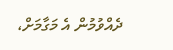ދެއްވުމުން އެ މަގާމަށް،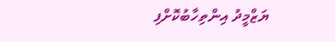ޔަޒްމީދު އިންތިހާބުކޮށްފި